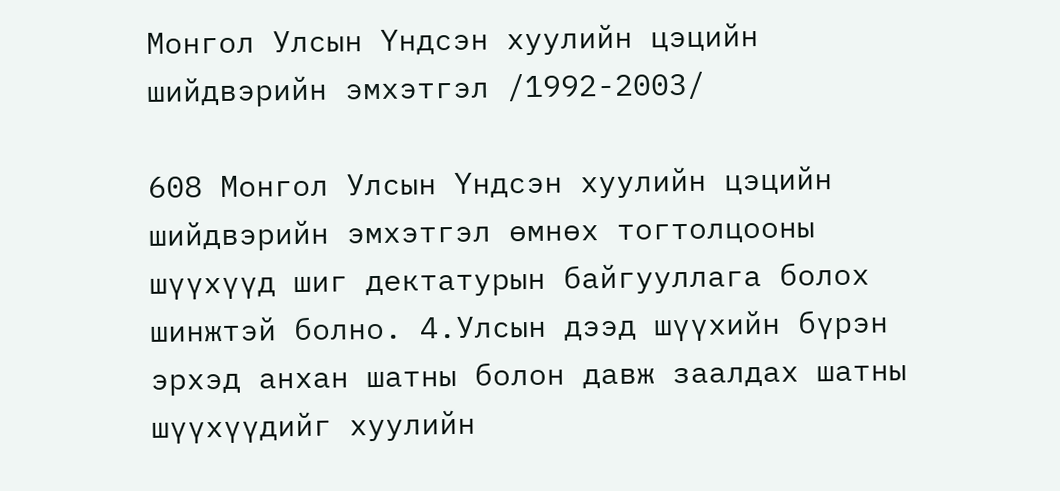Монгол Улсын Үндсэн хуулийн цэцийн шийдвэрийн эмхэтгэл /1992-2003/

608 Монгол Улсын Үндсэн хуулийн цэцийн шийдвэрийн эмхэтгэл өмнөх тогтолцооны шүүхүүд шиг дектатурын байгууллага болох шинжтэй болно. 4.Улсын дээд шүүхийн бүрэн эрхэд анхан шатны болон давж заалдах шатны шүүхүүдийг хуулийн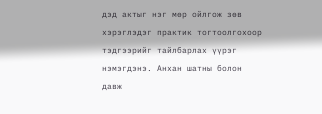дэд актыг нэг мөр ойлгож зөв хэрэглэдэг практик тогтоолгохоор тэдгээрийг тайлбарлах үүрэг нэмэгдэнэ. Анхан шатны болон давж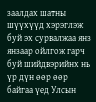заалдах шатны шүүхүүд хэрэглэж буй эх сурвалжаа янз янзаар ойлгож гарч буй шийдвэрийнх нь үр дүн өөр өөр байгаа үед Улсын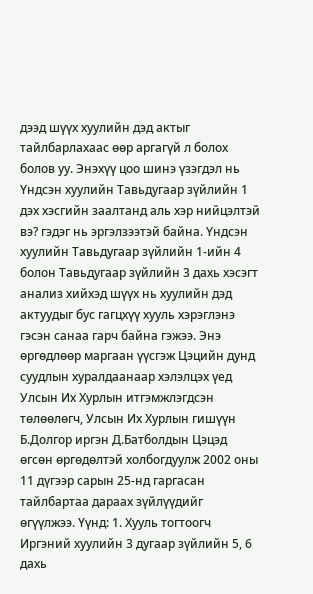дээд шүүх хуулийн дэд актыг тайлбарлахаас өөр аргагүй л болох болов уу. Энэхүү цоо шинэ үзэгдэл нь Yндсэн хуулийн Тавьдугаар зүйлийн 1 дэх хэсгийн заалтанд аль хэр нийцэлтэй вэ? гэдэг нь эргэлзээтэй байна. Yндсэн хуулийн Тавьдугаар зүйлийн 1-ийн 4 болон Тавьдугаар зүйлийн 3 дахь хэсэгт анализ хийхэд шүүх нь хуулийн дэд актуудыг бус гагцхүү хууль хэрэглэнэ гэсэн санаа гарч байна гэжээ. Энэ өргөдлөөр маргаан үүсгэж Цэцийн дунд суудлын хуралдаанаар хэлэлцэх үед Улсын Их Хурлын итгэмжлэгдсэн төлөөлөгч, Улсын Их Хурлын гишүүн Б.Долгор иргэн Д.Батболдын Цэцэд өгсөн өргөдөлтэй холбогдуулж 2002 оны 11 дүгээр сарын 25-нд гаргасан тайлбартаа дараах зүйлүүдийг өгүүлжээ. Yүнд: 1. Хууль тогтоогч Иргэний хуулийн 3 дугаар зүйлийн 5, 6 дахь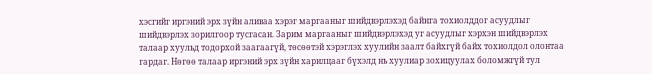хэсгийг иргэний эрх зүйн аливаа хэрэг маргааныг шийдвэрлэхэд байнга тохиолддог асуудлыг шийдвэрлэх зорилгоор тусгасан. Зарим маргааныг шийдвэрлэхэд уг асуудлыг хэрхэн шийдвэрлэх талаар хуульд тодорхой заагаагүй, төсөөтэй хэрэглэх хуулийн заалт байхгүй байх тохиолдол олонтаа гардаг. Нөгөө талаар иргэний эрх зүйн харилцааг бүхэлд нь хуулиар зохицуулах боломжгүй тул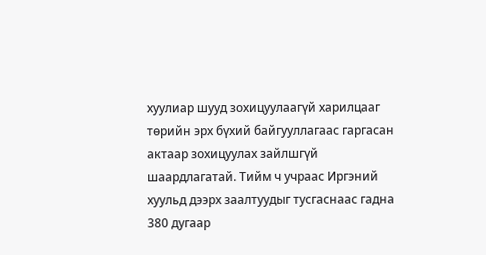хуулиар шууд зохицуулаагүй харилцааг төрийн эрх бүхий байгууллагаас гаргасан актаар зохицуулах зайлшгүй шаардлагатай. Тийм ч учраас Иргэний хуульд дээрх заалтуудыг тусгаснаас гадна 380 дугаар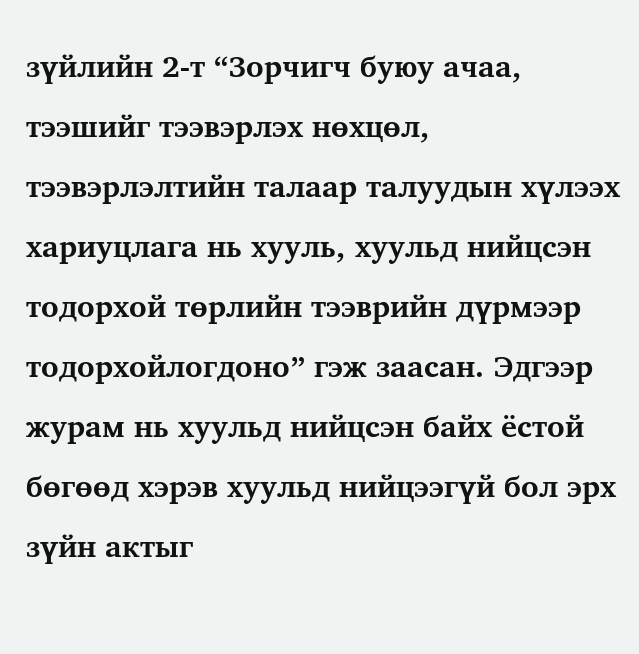зүйлийн 2-т “Зорчигч буюу ачаа, тээшийг тээвэрлэх нөхцөл, тээвэрлэлтийн талаар талуудын хүлээх хариуцлага нь хууль, хуульд нийцсэн тодорхой төрлийн тээврийн дүрмээр тодорхойлогдоно” гэж заасан. Эдгээр журам нь хуульд нийцсэн байх ёстой бөгөөд хэрэв хуульд нийцээгүй бол эрх зүйн актыг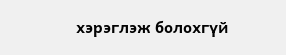хэрэглэж болохгүй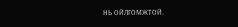нь ойлгомжтой.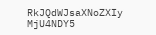RkJQdWJsaXNoZXIy MjU4NDY5